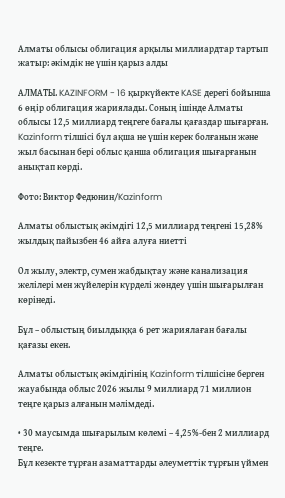Алматы облысы облигация арқылы миллиардтар тартып жатыр: әкімдік не үшін қарыз алды

АЛМАТЫ. KAZINFORM - 16 қыркүйекте KASE дерегі бойынша 6 өңір облигация жариялады. Соның ішінде Алматы облысы 12,5 миллиард теңгеге бағалы қағаздар шығарған. Kazinform тілшісі бұл ақша не үшін керек болғанын және жыл басынан бері облыс қанша облигация шығарғанын анықтап көрді.

Фото: Виктор Федюнин/Kazinform

Алматы облыстық әкімдігі 12,5 миллиард теңгені 15,28% жылдық пайызбен 46 айға алуға ниетті

Ол жылу, электр, сумен жабдықтау және канализация желілері мен жүйелерін күрделі жөндеу үшін шығарылған көрінеді.

Бұл – облыстың биылдыққа 6 рет жариялаған бағалы қағазы екен.

Алматы облыстық әкімдігінің Kazinform тілшісіне берген жауабында облыс 2026 жылы 9 миллиард 71 миллион теңге қарыз алғанын мәлімдеді.

• 30 маусымда шығарылым көлемі – 4,25%-бен 2 миллиард теңге.
Бұл кезекте тұрған азаматтарды әлеуметтік тұрғын үймен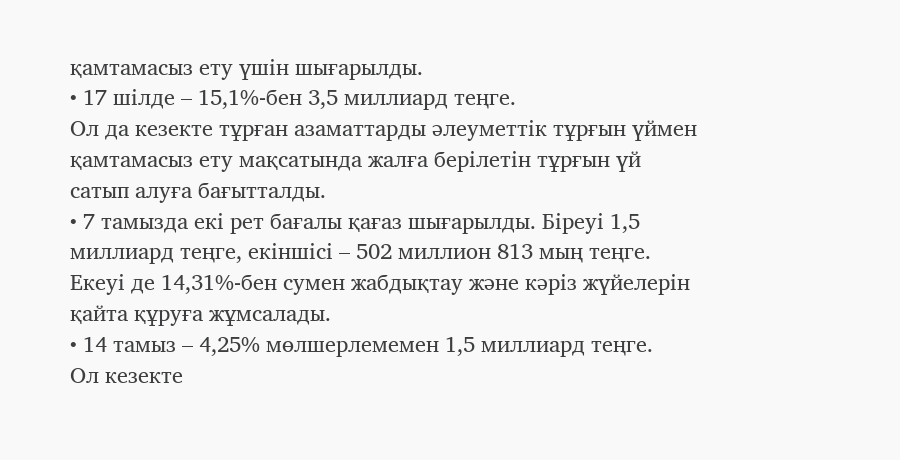қамтамасыз ету үшін шығарылды.
• 17 шілде – 15,1%-бен 3,5 миллиард теңге.
Ол да кезекте тұрған азаматтарды әлеуметтік тұрғын үймен қамтамасыз ету мақсатында жалға берілетін тұрғын үй сатып алуға бағытталды.
• 7 тамызда екі рет бағалы қағаз шығарылды. Біреуі 1,5 миллиард теңге, екіншісі – 502 миллион 813 мың теңге. Екеуі де 14,31%-бен сумен жабдықтау және кәріз жүйелерін қайта құруға жұмсалады.
• 14 тамыз – 4,25% мөлшерлемемен 1,5 миллиард теңге.
Ол кезекте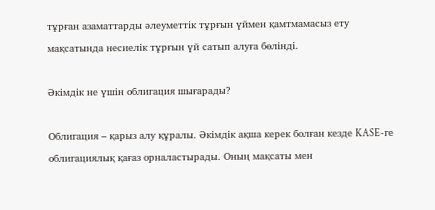тұрған азаматтарды әлеуметтік тұрғын үймен қамтмамасыз ету мақсатында несиелік тұрғын үй сатып алуға бөлінді.

Әкімдік не үшін облигация шығарады?

Облигация – қарыз алу құралы. Әкімдік ақша керек болған кезде KASE-ге облигациялық қағаз орналастырады. Оның мақсаты мен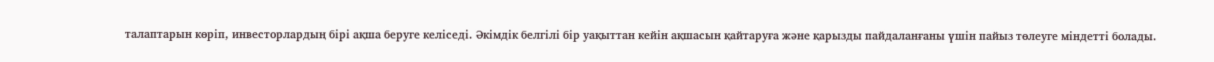талаптарын көріп, инвесторлардың бірі ақша беруге келіседі. Әкімдік белгілі бір уақыттан кейін ақшасын қайтаруға және қарызды пайдаланғаны үшін пайыз төлеуге міндетті болады.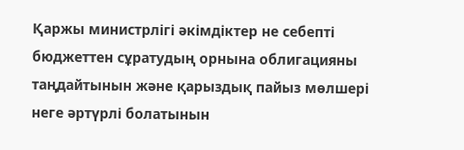Қаржы министрлігі әкімдіктер не себепті бюджеттен сұратудың орнына облигацияны таңдайтынын және қарыздық пайыз мөлшері неге әртүрлі болатынын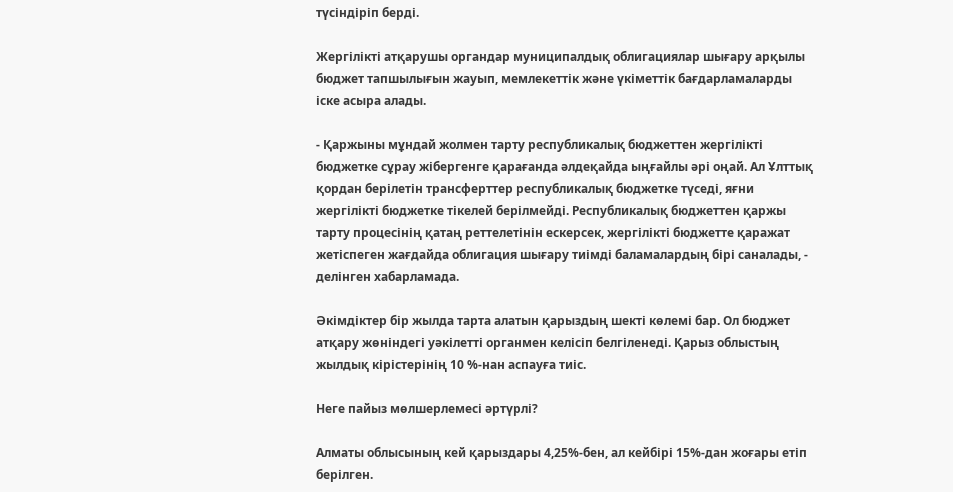түсіндіріп берді.

Жергілікті атқарушы органдар муниципалдық облигациялар шығару арқылы бюджет тапшылығын жауып, мемлекеттік және үкіметтік бағдарламаларды іске асыра алады.

- Қаржыны мұндай жолмен тарту республикалық бюджеттен жергілікті бюджетке сұрау жібергенге қарағанда әлдеқайда ыңғайлы әрі оңай. Ал Ұлттық қордан берілетін трансферттер республикалық бюджетке түседі, яғни жергілікті бюджетке тікелей берілмейді. Республикалық бюджеттен қаржы тарту процесінің қатаң реттелетінін ескерсек, жергілікті бюджетте қаражат жетіспеген жағдайда облигация шығару тиімді баламалардың бірі саналады, - делінген хабарламада.

Әкімдіктер бір жылда тарта алатын қарыздың шекті көлемі бар. Ол бюджет атқару жөніндегі уәкілетті органмен келісіп белгіленеді. Қарыз облыстың жылдық кірістерінің 10 %-нан аспауға тиіс.

Неге пайыз мөлшерлемесі әртүрлі?

Алматы облысының кей қарыздары 4,25%-бен, ал кейбірі 15%-дан жоғары етіп берілген.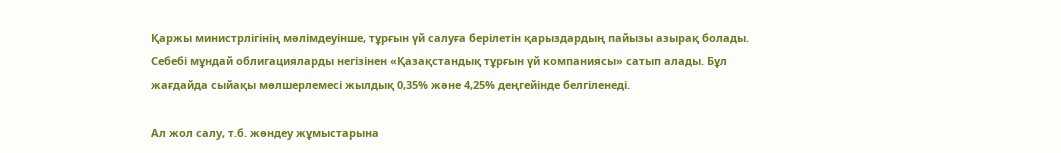Қаржы министрлігінің мәлімдеуінше, тұрғын үй салуға берілетін қарыздардың пайызы азырақ болады. Себебі мұндай облигацияларды негізінен «Қазақстандық тұрғын үй компаниясы» сатып алады. Бұл жағдайда сыйақы мөлшерлемесі жылдық 0,35% және 4,25% деңгейінде белгіленеді.

Ал жол салу, т.б. жөндеу жұмыстарына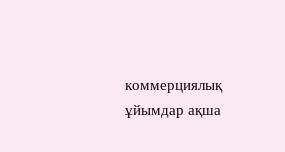коммерциялық ұйымдар ақша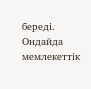береді. Ондайда мемлекеттік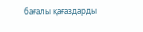бағалы қағаздарды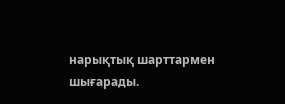нарықтық шарттармен шығарады.